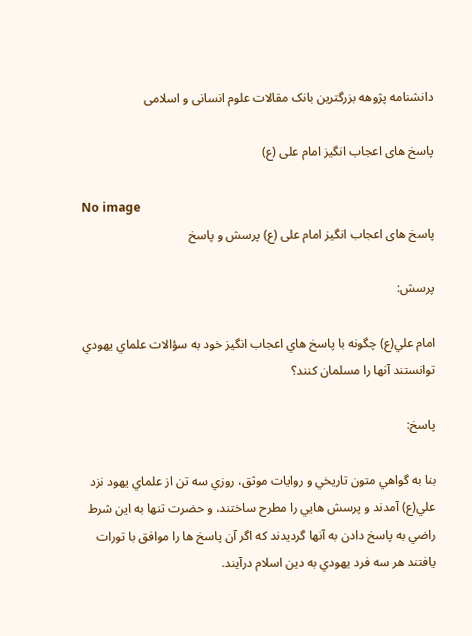دانشنامه پژوهه بزرگترین بانک مقالات علوم انسانی و اسلامی

پاسخ های اعجاب انگيز امام علی (ع)

No image
پاسخ های اعجاب انگيز امام علی (ع) پرسش و پاسخ

پرسش:

امام علي(ع) چگونه با پاسخ هاي اعجاب انگيز خود به سؤالات علماي يهودي توانستند آنها را مسلمان کنند؟

پاسخ:

بنا به گواهي متون تاريخي و روايات موثق، روزي سه تن از علماي يهود نزد علي(ع) آمدند و پرسش هايي را مطرح ساختند، و حضرت تنها به اين شرط راضي به پاسخ دادن به آنها گرديدند که اگر آن پاسخ ها را موافق با تورات يافتند هر سه فرد يهودي به دين اسلام درآيند.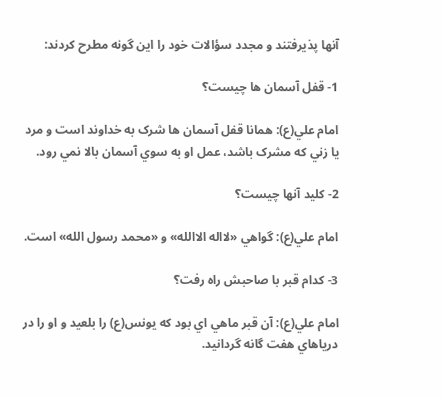آنها پذيرفتند و مجدد سؤالات خود را اين گونه مطرح کردند:

1- قفل آسمان ها چيست؟

امام علي(ع): همانا قفل آسمان ها شرک به خداوند است و مرد يا زني که مشرک باشد، عمل او به سوي آسمان بالا نمي رود.

2- کليد آنها چيست؟

امام علي(ع): گواهي «لااله الاالله» و «محمد رسول الله» است.

3- کدام قبر با صاحبش راه رفت؟

امام علي(ع): آن قبر ماهي اي بود که يونس(ع) را بلعيد و او را در درياهاي هفت گانه گردانيد.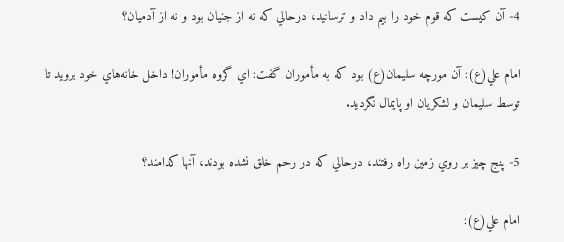4- آن کيست که قوم خود را بيم داد و ترسانيد، درحالي که نه از جنيان بود و نه از آدميان؟

امام علي(ع): آن مورچه سليمان(ع) بود که به مأموران گفت: اي گروه مأموران! داخل خانه‌هاي خود برويد تا توسط سليمان و لشکريان او پايمال نگرديد.

5- پنج چيز بر روي زمين راه رفتند، درحالي که در رحم خلق نشده بودند، آنها کدامند؟

امام علي(ع):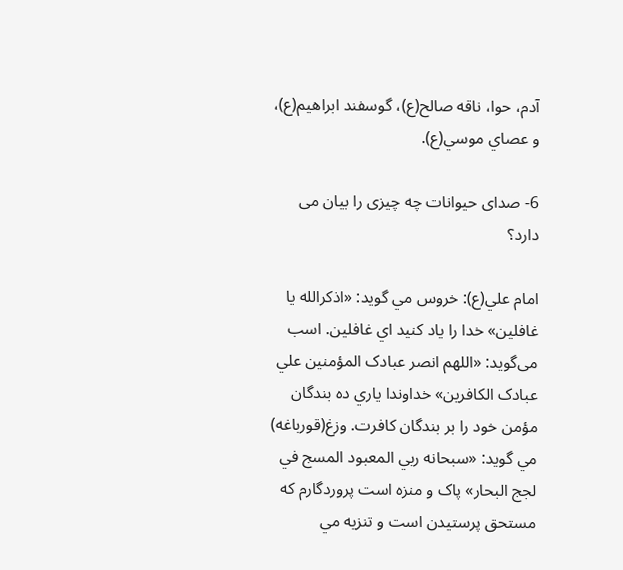آدم، حوا، ناقه صالح(ع)، گوسفند ابراهيم(ع)، و عصاي موسي(ع).

6- صدای حيوانات چه چيزی را بيان می دارد؟

امام علي(ع): خروس مي گويد: «اذکرالله يا غافلين» خدا را ياد کنيد اي غافلين. اسب می‌گويد: «اللهم انصر عبادک المؤمنين علي عبادک الکافرين» خداوندا ياري ده بندگان مؤمن خود را بر بندگان کافرت. وزغ(قورباغه) مي گويد: «سبحانه ربي المعبود المسج في لجج البحار» پاک و منزه است پروردگارم که مستحق پرستيدن است و تنزيه مي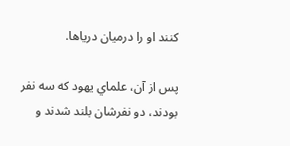کنند او را درميان درياها.

پس از آن، علماي يهود که سه نفر بودند، دو نفرشان بلند شدند و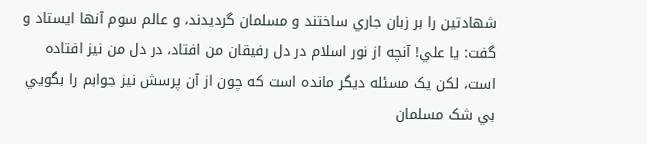شهادتين را بر زبان جاري ساختند و مسلمان گرديدند، و عالم سوم آنها ايستاد و گفت: يا علي! آنچه از نور اسلام در دل رفيقان من افتاد، در دل من نيز افتاده است، لکن يک مسئله ديگر مانده است که چون از آن پرسش نيز جوابم را بگويي بي شک مسلمان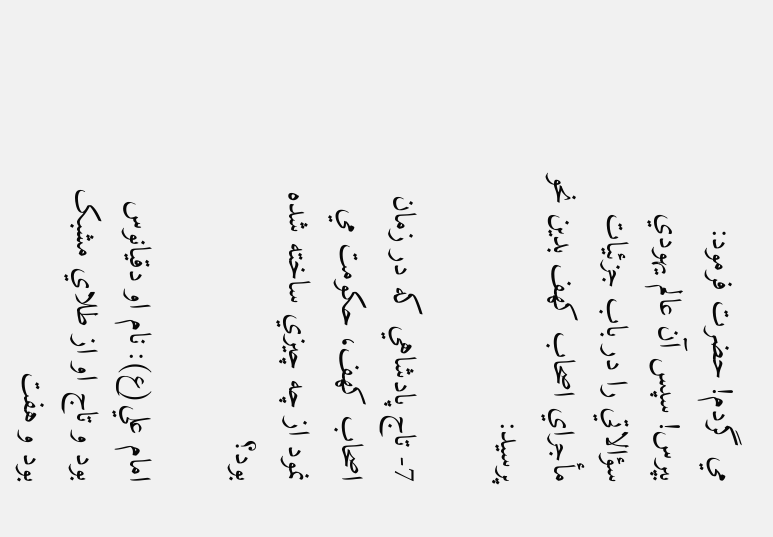مي گردم! حضرت فرمود: بپرس! سپس آن عالم يهودي سؤالاتي را در باب جزئيات مأجراي اصحاب کهف بدين نحو پرسيد:

7- تاج پادشاهي که در زمان اصحاب کهف، حکومت مي نمود از چه چيزي ساخته شده بود؟

امام علي(ع): نام او دقيانوس بود و تاج او از طلاي مشبک بود و هفت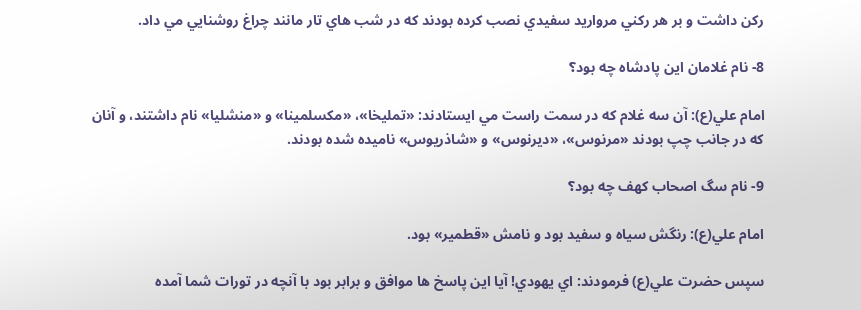رکن داشت و بر هر رکني مرواريد سفيدي نصب کرده بودند که در شب هاي تار مانند چراغ روشنايي مي داد.

8- نام غلامان اين پادشاه چه بود؟

امام علي(ع): آن سه غلام که در سمت راست مي ايستادند: «تمليخا»، «مکسلمينا» و «منشليا» نام داشتند، و آنان که در جانب چپ بودند «مرنوس»، «ديرنوس» و «شاذريوس» ناميده شده بودند.

9- نام سگ اصحاب کهف چه بود؟

امام علي(ع): رنگش سياه و سفيد بود و نامش «قطمير» بود.

سپس حضرت علي(ع) فرمودند: اي يهودي! آيا اين پاسخ ها موافق و برابر بود با آنچه در تورات شما آمده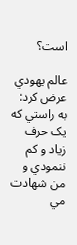است؟

عالم يهودي عرض کرد: به راستي که يک حرف زياد و کم ننمودي و من شهادت مي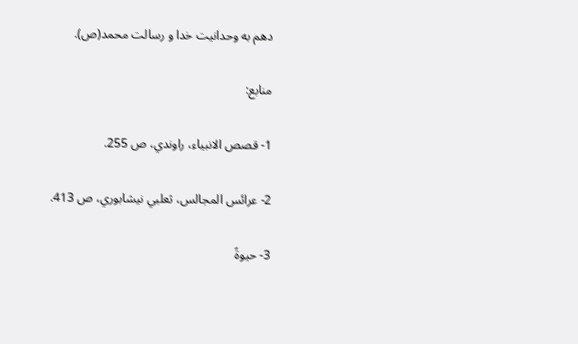دهم به وحدانيت خدا و رسالت محمد(ص).

منابع:

1- قصص الانبياء، راوندي، ص 255.

2- عرائس المجالس، ثعلبي نيشابوري، ص 413.

3- حيوةً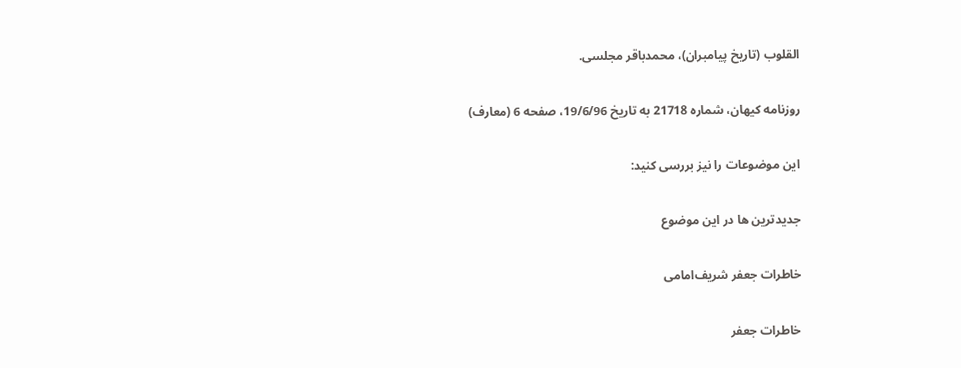القلوب (تاريخ پيامبران)، محمدباقر مجلسی.

روزنامه كيهان، شماره 21718 به تاريخ 19/6/96، صفحه 6 (معارف)

این موضوعات را نیز بررسی کنید:

جدیدترین ها در این موضوع

خاطرات جعفر شریف‌امامی

خاطرات جعفر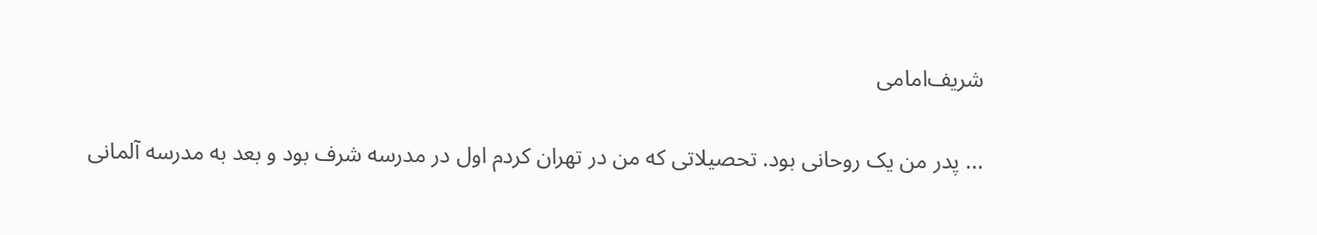شریف‌امامی

... پدر من یک روحانی بود. تحصیلاتی که من در تهران کردم اول در مدرسه شرف بود و بعد به مدرسه آلمانی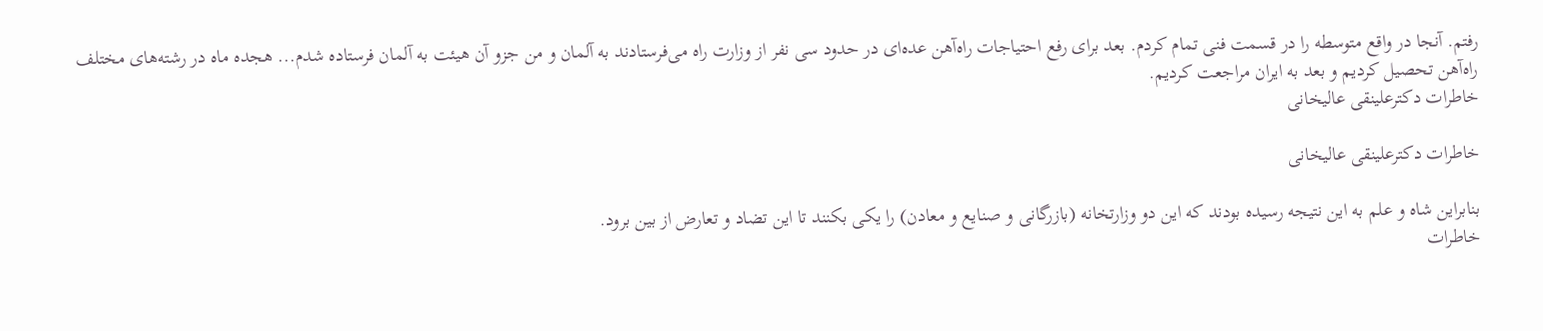رفتم. آنجا در واقع متوسطه را در قسمت فنی تمام کردم. بعد برای رفع احتیاجات راه‌آهن عده‌ای در حدود سی نفر از وزارت راه می‌فرستادند به آلمان و من جزو آن هیئت به آلمان فرستاده شدم... هجده ماه در رشته‌های مختلف راه‌آهن تحصیل کردیم و بعد به ایران مراجعت کردیم.
خاطرات دکترعلینقی عالیخانی

خاطرات دکترعلینقی عالیخانی

بنابراین شاه و علم به این نتیجه رسیده بودند که این دو وزارتخانه (بازرگانی و صنایع و معادن) را یکی بکنند تا این تضاد و تعارض از بین برود.
خاطرات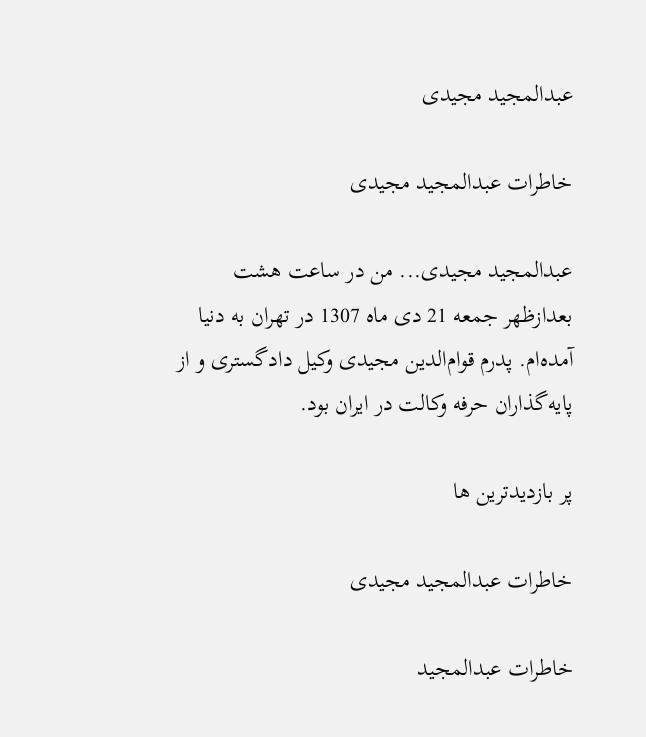عبدالمجید مجیدی

خاطرات عبدالمجید مجیدی

عبدالمجید مجیدی... من در ساعت هشت بعدازظهر جمعه 21 دی ماه 1307 در تهران به دنیا آمده‌ام. پدرم قوام‌الدین مجیدی وکیل دادگستری و از پایه‌گذاران حرفه وکالت در ایران بود.

پر بازدیدترین ها

خاطرات عبدالمجید مجیدی

خاطرات عبدالمجید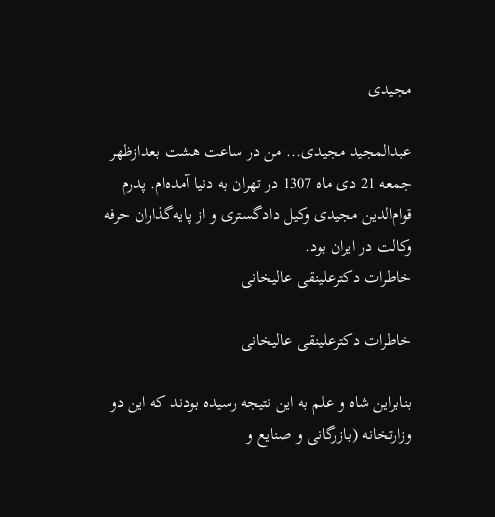مجیدی

عبدالمجید مجیدی... من در ساعت هشت بعدازظهر جمعه 21 دی ماه 1307 در تهران به دنیا آمده‌ام. پدرم قوام‌الدین مجیدی وکیل دادگستری و از پایه‌گذاران حرفه وکالت در ایران بود.
خاطرات دکترعلینقی عالیخانی

خاطرات دکترعلینقی عالیخانی

بنابراین شاه و علم به این نتیجه رسیده بودند که این دو وزارتخانه (بازرگانی و صنایع و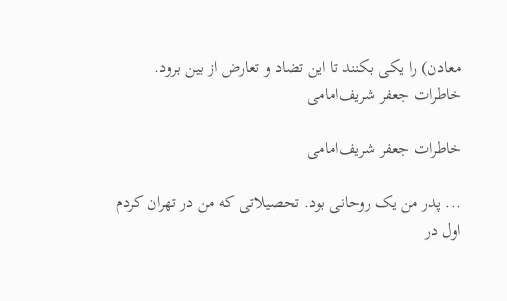معادن) را یکی بکنند تا این تضاد و تعارض از بین برود.
خاطرات جعفر شریف‌امامی

خاطرات جعفر شریف‌امامی

... پدر من یک روحانی بود. تحصیلاتی که من در تهران کردم اول در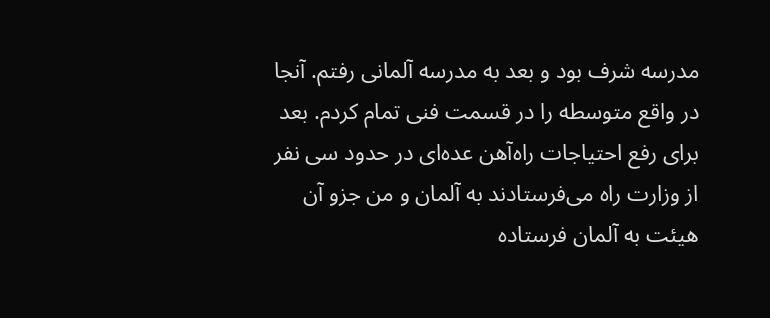مدرسه شرف بود و بعد به مدرسه آلمانی رفتم. آنجا در واقع متوسطه را در قسمت فنی تمام کردم. بعد برای رفع احتیاجات راه‌آهن عده‌ای در حدود سی نفر از وزارت راه می‌فرستادند به آلمان و من جزو آن هیئت به آلمان فرستاده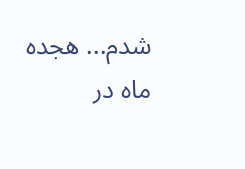شدم... هجده ماه در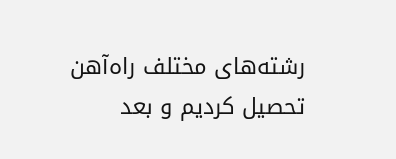رشته‌های مختلف راه‌آهن تحصیل کردیم و بعد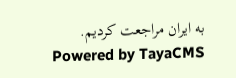به ایران مراجعت کردیم.
Powered by TayaCMS